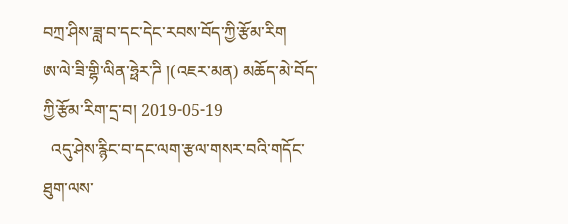བཀྲ་ཤིས་ཟླ་བ་དང་དེང་རབས་བོད་ཀྱི་རྩོམ་རིག
ཨ་ལེ་ཟི་གྷི་ལིན་ཧྥེར་ཌི །(འཇར་མན) མཆོད་མེ་བོད་ཀྱི་རྩོམ་རིག་དྲ་བ། 2019-05-19
  འདུ་ཤེས་རྙིང་བ་དང་ལག་རྩལ་གསར་བའི་གདོང་ཐུག་ལས་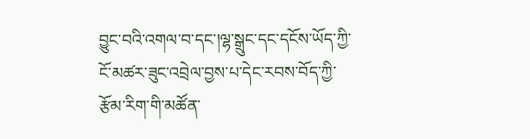བྱུང་བའི་འགལ་བ་དང་།ལྷ་སྒྲུང་དང་དངོས་ཡོད་ཀྱི་ངོ་མཚར་ཟུང་འབྲེལ་བྱས་པ་དེང་རབས་བོད་ཀྱི་རྩོམ་རིག་གི་མཚོན་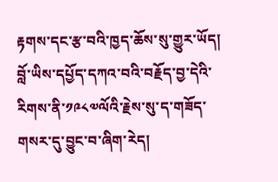རྟགས་དང་རྩ་བའི་ཁྱད་ཆོས་སུ་གྱུར་ཡོད། བློ་ཡིས་དཔྱོད་དཀའ་བའི་བརྗོད་བྱ་དེའི་རིགས་ནི་༡༩༨༧ལོའི་རྗེས་སུ་ད་གཟོད་གསར་དུ་བྱུང་བ་ཞིག་རེད།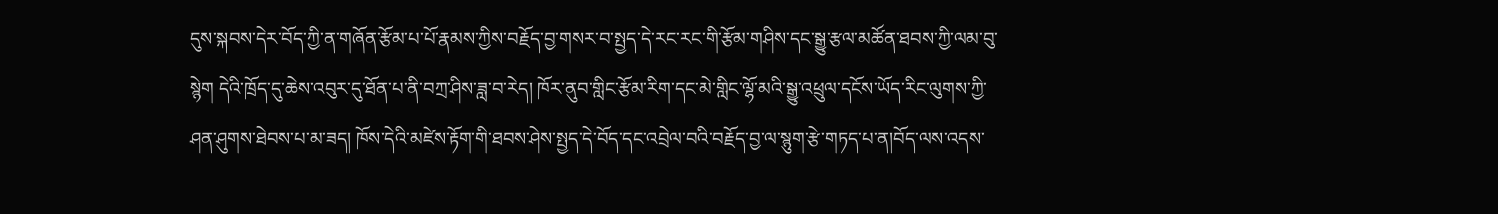དུས་སྐབས་དེར་བོད་ཀྱི་ན་གཞོན་རྩོམ་པ་པོ་རྣམས་ཀྱིས་བརྗོད་བྱ་གསར་བ་སྤྱད་དེ་རང་རང་གི་རྩོམ་གཤིས་དང་སྒྱུ་རྩལ་མཚོན་ཐབས་ཀྱི་ལམ་བུ་སྙེག དེའི་ཁྲོད་དུ་ཆེས་འབུར་དུ་ཐོན་པ་ནི་བཀྲ་ཤིས་ཟླ་བ་རེད། ཁོར་ནུབ་གླིང་རྩོམ་རིག་དང་མེ་གླིང་ལྷོ་མའི་སྒྱུ་འཕྲུལ་དངོས་ཡོད་རིང་ལུགས་ཀྱི་ཤན་ཤུགས་ཐེབས་པ་མ་ཟད། ཁོས་དེའི་མཛེས་རྟོག་གི་ཐབས་ཤེས་སྤྱད་དེ་བོད་དང་འབྲེལ་བའི་བརྗོད་བྱ་ལ་སྙུག་རྩེ་གཏད་པ་ན།བོད་ལས་འདས་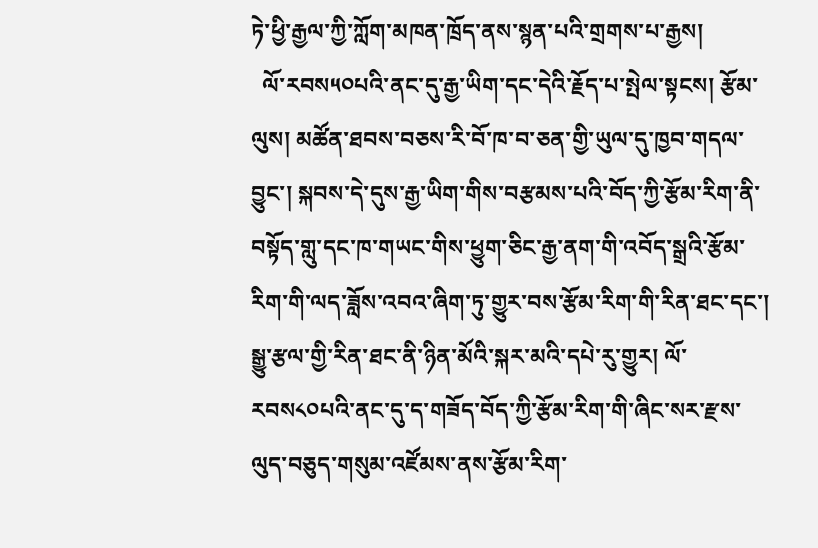ཏེ་ཕྱི་རྒྱལ་ཀྱི་ཀློག་མཁན་ཁྲོད་ནས་སྙན་པའི་གྲགས་པ་རྒྱས།
  ལོ་རབས༥༠པའི་ནང་དུ་རྒྱ་ཡིག་དང་དེའི་རྗོད་པ་སྤེལ་སྟངས། རྩོམ་ལུས། མཚོན་ཐབས་བཅས་རི་བོ་ཁ་བ་ཅན་གྱི་ཡུལ་དུ་ཁྱབ་གདལ་བྱུང་། སྐབས་དེ་དུས་རྒྱ་ཡིག་གིས་བརྩམས་པའི་བོད་ཀྱི་རྩོམ་རིག་ནི་བསྟོད་གླུ་དང་ཁ་གཡང་གིས་ཕྱུག་ཅིང་རྒྱ་ནག་གི་འབོད་སྒྲའི་རྩོམ་རིག་གི་ལད་ཟློས་འབའ་ཞིག་ཏུ་གྱུར་བས་རྩོམ་རིག་གི་རིན་ཐང་དང་། སྒྱུ་རྩལ་གྱི་རིན་ཐང་ནི་ཉིན་མོའི་སྐར་མའི་དཔེ་རུ་གྱུར། ལོ་རབས༨༠པའི་ནང་དུ་ད་གཟོད་བོད་ཀྱི་རྩོམ་རིག་གི་ཞིང་སར་རྫས་ལུད་བཅུད་གསུམ་འཛོམས་ནས་རྩོམ་རིག་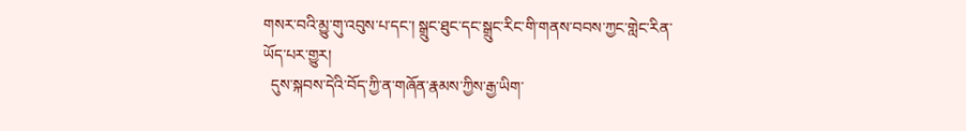གསར་བའི་མྱུ་གུ་འབུས་པ་དང་། སྒྲུང་ཐུང་དང་སྒྲུང་རིང་གི་གནས་བབས་ཀྱང་གླེང་རིན་ཡོད་པར་གྱུར།
  དུས་སྐབས་དེའི་བོད་ཀྱི་ན་གཞོན་རྣམས་ཀྱིས་རྒྱ་ཡིག་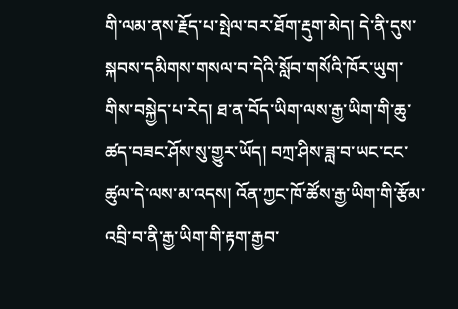གི་ལམ་ནས་རྗོད་པ་སྤེལ་བར་ཐོག་རྡུག་མེད། དེ་ནི་དུས་སྐབས་དམིགས་གསལ་བ་དེའི་སློབ་གསོའི་ཁོར་ཡུག་གིས་བསྐྱེད་པ་རེད། ཐ་ན་བོད་ཡིག་ལས་རྒྱ་ཡིག་གི་ཆུ་ཚད་བཟང་ཤོས་སུ་གྱུར་ཡོད། བཀྲ་ཤིས་ཟླ་བ་ཡང་ངང་ཚུལ་དེ་ལས་མ་འདས། འོན་ཀྱང་ཁོ་ཚོས་རྒྱ་ཡིག་གི་རྩོམ་འབྲི་བ་ནི་རྒྱ་ཡིག་གི་རྟག་རྒྱབ་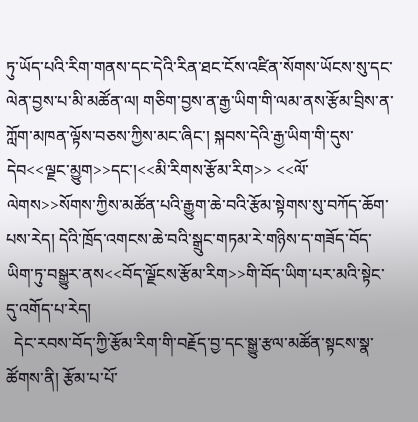ཏུ་ཡོད་པའི་རིག་གནས་དང་དེའི་རིན་ཐང་ངོས་འཛིན་སོགས་ཡོངས་སུ་དང་ལེན་བྱས་པ་མི་མཚོན་ལ། གཅིག་བྱས་ན་རྒྱ་ཡིག་གི་ལམ་ནས་རྩོམ་བྲིས་ན་ཀློག་མཁན་ལྟོས་བཅས་ཀྱིས་མང་ཞིང་། སྐབས་དེའི་རྒྱ་ཡིག་གི་དུས་དེབ<<ལྗང་མྱུག>>དང་།<<མི་རིགས་རྩོམ་རིག>> <<ལོ་ལེགས>>སོགས་ཀྱིས་མཚོན་པའི་རྒྱུག་ཆེ་བའི་རྩོམ་སྟེགས་སུ་བཀོད་ཆོག་པས་རེད། དེའི་ཁྲོད་འགངས་ཆེ་བའི་སྒྲུང་གཏམ་རེ་གཉིས་ད་གཟོད་བོད་ཡིག་ཏུ་བསྒྱུར་ནས<<བོད་ལྗོངས་རྩོམ་རིག>>གི་བོད་ཡིག་པར་མའི་སྟེང་དུ་འགོད་པ་རེད།
  དེང་རབས་བོད་ཀྱི་རྩོམ་རིག་གི་བརྗོད་བྱ་དང་སྒྱུ་རྩལ་མཚོན་སྟངས་སྣ་ཚོགས་ནི། རྩོམ་པ་པོ་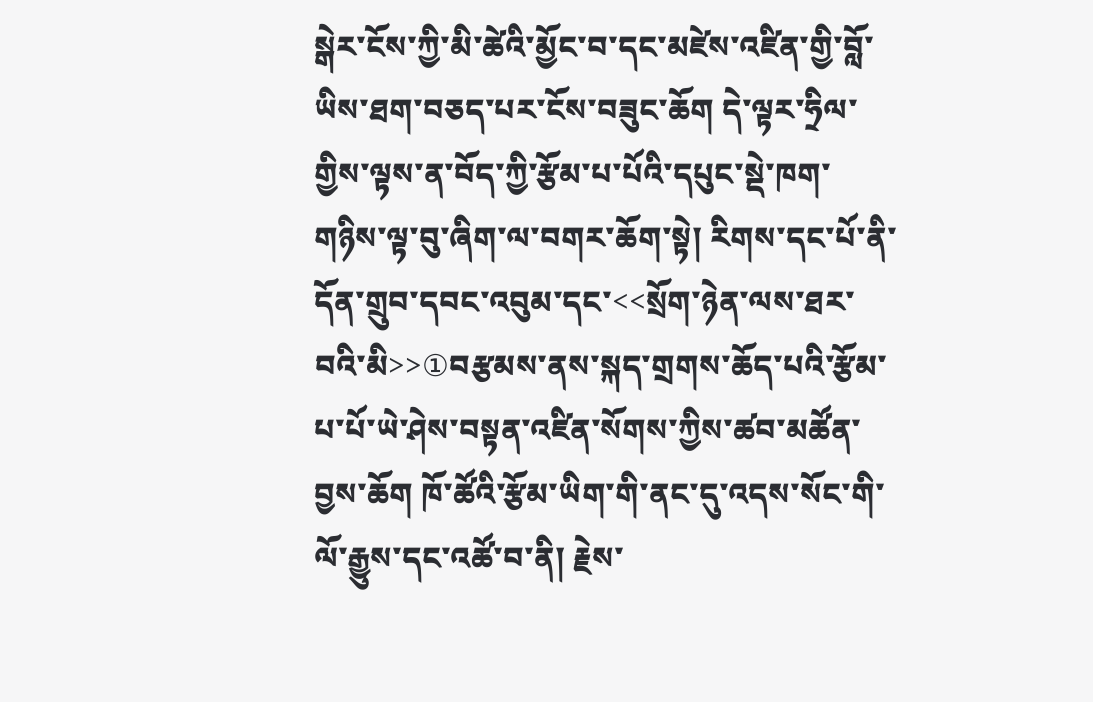སྒེར་ངོས་ཀྱི་མི་ཚེའི་མྱོང་བ་དང་མཛེས་འཛིན་གྱི་བློ་ཡིས་ཐག་བཅད་པར་ངོས་བཟུང་ཆོག དེ་ལྟར་ཧྲིལ་གྱིས་ལྟས་ན་བོད་ཀྱི་རྩོམ་པ་པོའི་དཔུང་སྡེ་ཁག་གཉིས་ལྟ་བུ་ཞིག་ལ་བགར་ཆོག་སྟེ། རིགས་དང་པོ་ནི་དོན་གྲུབ་དབང་འབུམ་དང་<<སྲོག་ཉེན་ལས་ཐར་བའི་མི>>①བརྩམས་ནས་སྐད་གྲགས་ཆོད་པའི་རྩོམ་པ་པོ་ཡེ་ཤེས་བསྟན་འཛིན་སོགས་ཀྱིས་ཚབ་མཚོན་བྱས་ཆོག ཁོ་ཚོའི་རྩོམ་ཡིག་གི་ནང་དུ་འདས་སོང་གི་ལོ་རྒྱུས་དང་འཚོ་བ་ནི། རྗེས་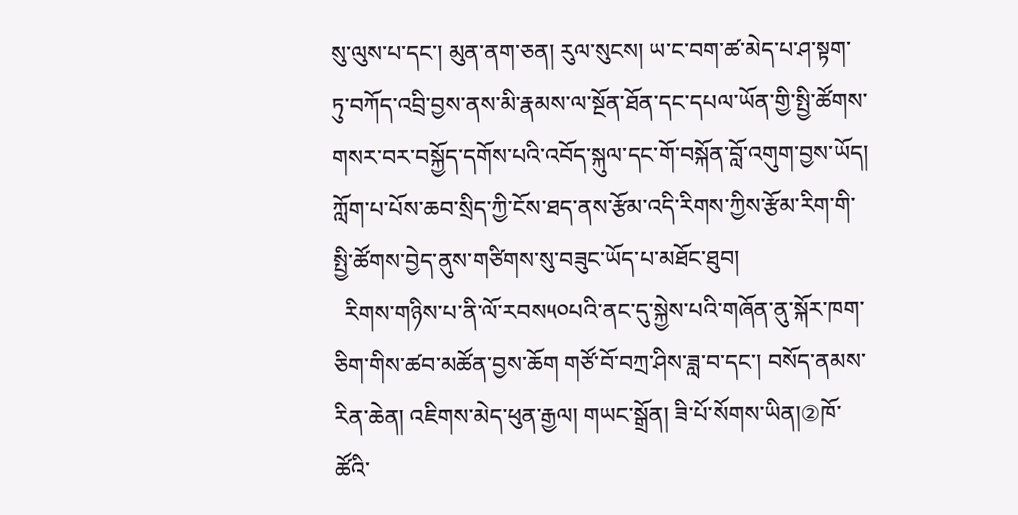སུ་ལུས་པ་དང་། མུན་ནག་ཅན། རུལ་སུངས། ཡ་ང་བག་ཚ་མེད་པ་ཤ་སྟག་ཏུ་བཀོད་འབྲི་བྱས་ནས་མི་རྣམས་ལ་སྔོན་ཐོན་དང་དཔལ་ཡོན་གྱི་སྤྱི་ཚོགས་གསར་བར་བསྐྱོད་དགོས་པའི་འབོད་སྐུལ་དང་གོ་བསྐོན་བློ་འགུག་བྱས་ཡོད། ཀློག་པ་པོས་ཆབ་སྲིད་ཀྱི་ངོས་ཐད་ནས་རྩོམ་འདི་རིགས་ཀྱིས་རྩོམ་རིག་གི་སྤྱི་ཚོགས་བྱེད་ནུས་གཙིགས་སུ་བཟུང་ཡོད་པ་མཐོང་ཐུབ།
  རིགས་གཉིས་པ་ནི་ལོ་རབས༥༠པའི་ནང་དུ་སྐྱེས་པའི་གཞོན་ནུ་སྐོར་ཁག་ཅིག་གིས་ཚབ་མཚོན་བྱས་ཆོག གཙོ་བོ་བཀྲ་ཤིས་ཟླ་བ་དང་། བསོད་ནམས་རིན་ཆེན། འཇིགས་མེད་ཕུན་རྒྱལ། གཡང་སྒྲོན། ཟི་པོ་སོགས་ཡིན།②ཁོ་ཚོའི་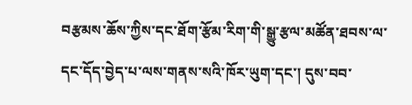བརྩམས་ཆོས་ཀྱིས་དང་ཐོག་རྩོམ་རིག་གི་སྒྱུ་རྩལ་མཚོན་ཐབས་ལ་དང་དོད་བྱེད་པ་ལས་གནས་སའི་ཁོར་ཡུག་དང་། དུས་བབ་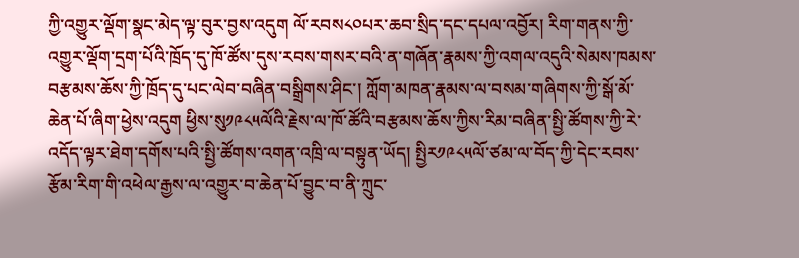ཀྱི་འགྱུར་ལྡོག་སྣང་མེད་ལྟ་བུར་བྱས་འདུག ལོ་རབས༨༠པར་ཆབ་སྲིད་དང་དཔལ་འབྱོར། རིག་གནས་ཀྱི་འགྱུར་ལྡོག་དྲག་པོའི་ཁྲོད་དུ་ཁོ་ཚོས་དུས་རབས་གསར་བའི་ན་གཞོན་རྣམས་ཀྱི་འགལ་འདུའི་སེམས་ཁམས་བརྩམས་ཆོས་ཀྱི་ཁྲོད་དུ་པང་ལེབ་བཞིན་བསྒྲིགས་ཤིང་། ཀློག་མཁན་རྣམས་ལ་བསམ་གཞིགས་ཀྱི་སྒོ་མོ་ཆེན་པོ་ཞིག་ཕྱེས་འདུག ཕྱིས་སུ༡༩༨༥ལོའི་རྗེས་ལ་ཁོ་ཚོའི་བརྩམས་ཆོས་ཀྱིས་རིམ་བཞིན་སྤྱི་ཚོགས་ཀྱི་རེ་འདོད་ལྟར་ཐེག་དགོས་པའི་སྤྱི་ཚོགས་འགན་འཁྲི་ལ་བསྟུན་ཡོད། སྤྱིར༡༩༨༥ལོ་ཙམ་ལ་བོད་ཀྱི་དེང་རབས་རྩོམ་རིག་གི་འཕེལ་རྒྱས་ལ་འགྱུར་བ་ཆེན་པོ་བྱུང་བ་ནི་ཀྲུང་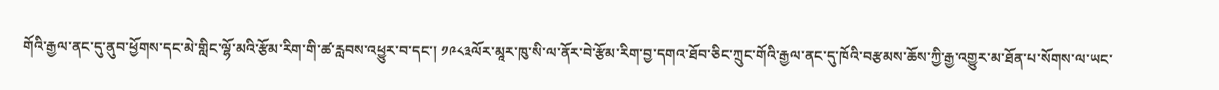གོའི་རྒྱལ་ནང་དུ་ནུབ་ཕྱོགས་དང་མེ་གླིང་ལྷོ་མའི་རྩོམ་རིག་གི་ཚ་རླབས་འཕྱུར་བ་དང་། ༡༩༨༣ལོར་མཱར་ཁུ་སི་ལ་ནོར་བེ་རྩོམ་རིག་བྱ་དགའ་ཐོབ་ཅིང་ཀྲུང་གོའི་རྒྱལ་ནང་དུ་ཁོའི་བརྩམས་ཆོས་ཀྱི་རྒྱ་འགྱུར་མ་ཐོན་པ་སོགས་ལ་ཡང་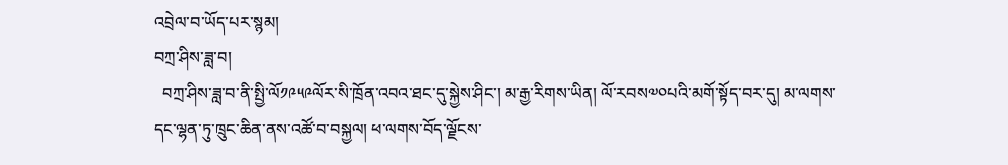འབྲེལ་བ་ཡོད་པར་སྙམ།
བཀྲ་ཤིས་ཟླ་བ།
  བཀྲ་ཤིས་ཟླ་བ་ནི་སྤྱི་ལོ༡༩༥༩ལོར་སི་ཁྲོན་འབའ་ཐང་དུ་སྐྱེས་ཤིང་། མ་རྒྱ་རིགས་ཡིན། ལོ་རབས༧༠པའི་མགོ་སྟོད་བར་དུ། མ་ལགས་དང་ལྷན་ཏུ་ཁྲུང་ཆིན་ནས་འཚོ་བ་བསྐྱལ། ཕ་ལགས་བོད་ལྗོངས་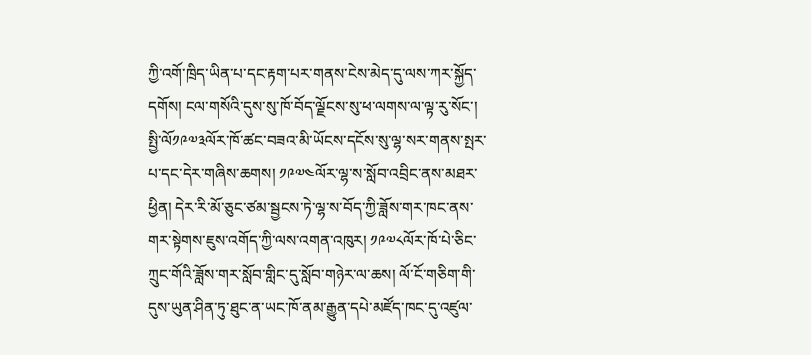ཀྱི་འགོ་ཁྲིད་ཡིན་པ་དང་རྟག་པར་གནས་ངེས་མེད་དུ་ལས་ཀར་སྐྱོད་དགོས། ངལ་གསོའི་དུས་སུ་ཁོ་བོད་ལྗོངས་སུ་ཕ་ལགས་ལ་ལྟ་རུ་སོང་། སྤྱི་ལོ༡༩༧༣ལོར་ཁོ་ཚང་བཟའ་མི་ཡོངས་དངོས་སུ་ལྷ་སར་གནས་སྤར་པ་དང་དེར་གཞིས་ཆགས། ༡༩༧༤ལོར་ལྷ་ས་སློབ་འབྲིང་ནས་མཐར་ཕྱིན། དེར་རི་མོ་ཅུང་ཙམ་སྦྱངས་ཏེ་ལྷ་ས་བོད་ཀྱི་ཟློས་གར་ཁང་ནས་གར་སྟེགས་ཇུས་འགོད་ཀྱི་ལས་འགན་འཁུར། ༡༩༧༨ལོར་ཁོ་པེ་ཅིང་ཀྲུང་གོའི་ཟློས་གར་སློབ་གླིང་དུ་སློབ་གཉེར་ལ་ཆས། ལོ་ངོ་གཅིག་གི་དུས་ཡུན་ཤིན་ཏུ་ཐུང་ན་ཡང་ཁོ་ནམ་རྒྱུན་དཔེ་མཛོད་ཁང་དུ་འཛུལ་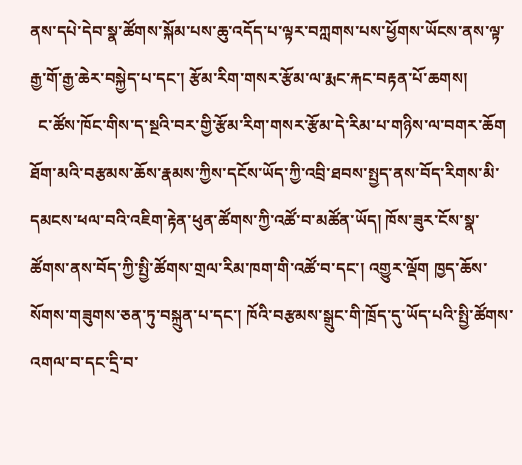ནས་དཔེ་དེབ་སྣ་ཚོགས་སྐོམ་པས་ཆུ་འདོད་པ་ལྟར་བཀླགས་པས་ཕྱོགས་ཡོངས་ནས་ལྟ་རྒྱ་གོ་རྒྱ་ཆེར་བསྐྱེད་པ་དང་། རྩོམ་རིག་གསར་རྩོམ་ལ་རྨང་རྐང་བརྟན་པོ་ཆགས།
  ང་ཚོས་ཁོང་གིས་ད་སྔའི་བར་གྱི་རྩོམ་རིག་གསར་རྩོམ་དེ་རིམ་པ་གཉིས་ལ་བགར་ཆོག ཐོག་མའི་བརྩམས་ཆོས་རྣམས་ཀྱིས་དངོས་ཡོད་ཀྱི་འབྲི་ཐབས་སྤྱད་ནས་བོད་རིགས་མི་དམངས་ཕལ་བའི་འཇིག་རྟེན་ཕུན་ཚོགས་ཀྱི་འཚོ་བ་མཚོན་ཡོད། ཁོས་ཟུར་ངོས་སྣ་ཚོགས་ནས་བོད་ཀྱི་སྤྱི་ཚོགས་གྲལ་རིམ་ཁག་གི་འཚོ་བ་དང་། འགྱུར་ལྡོག ཁྱད་ཆོས་སོགས་གཟུགས་ཅན་ཏུ་བསྐྲུན་པ་དང་། ཁོའི་བརྩམས་སྒྲུང་གི་ཁྲོད་དུ་ཡོད་པའི་སྤྱི་ཚོགས་འགལ་བ་དང་དྲི་བ་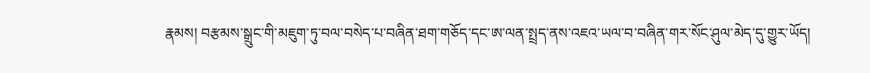རྣམས། བརྩམས་སྒྲུང་གི་མཇུག་ཏུ་བལ་བསེད་པ་བཞིན་ཐག་གཅོད་དང་ཨ་ལན་སྤྲད་ནས་འཇའ་ཡལ་བ་བཞིན་གར་སོང་ཤུལ་མེད་དུ་གྱུར་ཡོད།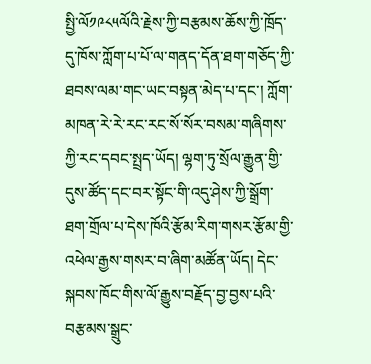སྤྱི་ལོ༡༩༨༥ལོའི་རྗེས་ཀྱི་བརྩམས་ཆོས་ཀྱི་ཁྲོད་དུ་ཁོས་ཀློག་པ་པོ་ལ་གནད་དོན་ཐག་གཅོད་ཀྱི་ཐབས་ལམ་གང་ཡང་བསྟན་མེད་པ་དང་། ཀློག་མཁན་རེ་རེ་རང་རང་སོ་སོར་བསམ་གཞིགས་ཀྱི་རང་དབང་སྤྲད་ཡོད། ལྷག་ཏུ་སྲོལ་རྒྱུན་གྱི་དུས་ཚོད་དང་བར་སྟོང་གི་འདུ་ཤེས་ཀྱི་སྒྲོག་ཐག་གྲོལ་པ་དེས་ཁོའི་རྩོམ་རིག་གསར་རྩོམ་གྱི་འཕེལ་རྒྱས་གསར་བ་ཞིག་མཚོན་ཡོད། དེང་སྐབས་ཁོང་གིས་ལོ་རྒྱུས་བརྗོད་བྱ་བྱས་པའི་བརྩམས་སྒྲུང་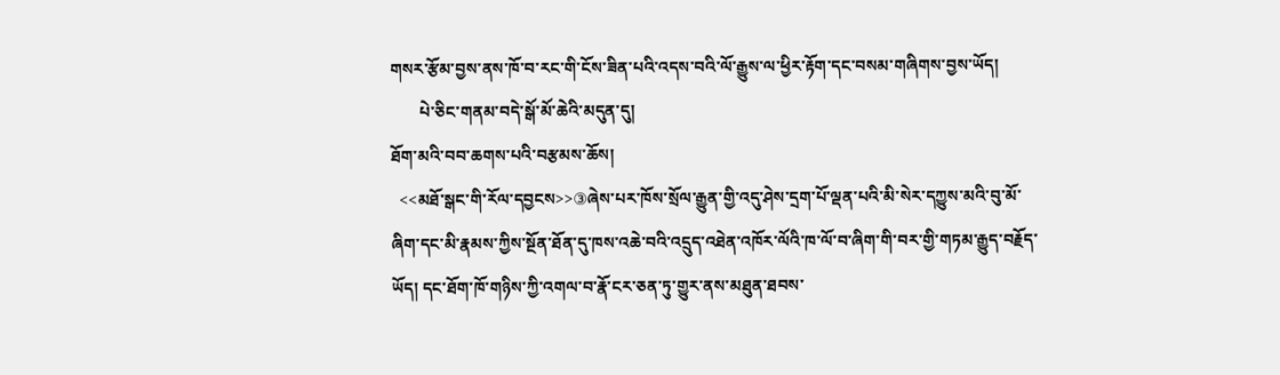གསར་རྩོམ་བྱས་ནས་ཁོ་བ་རང་གི་ངོས་ཟིན་པའི་འདས་བའི་ལོ་རྒྱུས་ལ་ཕྱིར་རྟོག་དང་བསམ་གཞིགས་བྱས་ཡོད།
       པེ་ཅིང་གནམ་བདེ་སྒོ་མོ་ཆེའི་མདུན་དུ།
ཐོག་མའི་བབ་ཆགས་པའི་བརྩམས་ཆོས།
  <<མཐོ་སྒང་གི་རོལ་དབྱངས>>③ཞེས་པར་ཁོས་སྲོལ་རྒྱུན་གྱི་འདུ་ཤེས་དྲག་པོ་ལྡན་པའི་མི་སེར་དཀྱུས་མའི་བུ་མོ་ཞིག་དང་མི་རྣམས་ཀྱིས་སྔོན་ཐོན་དུ་ཁས་འཆེ་བའི་འདྲུད་འཐེན་འཁོར་ལོའི་ཁ་ལོ་བ་ཞིག་གི་བར་གྱི་གཏམ་རྒྱུད་བརྗོད་ཡོད། དང་ཐོག་ཁོ་གཉིས་ཀྱི་འགལ་བ་རྣོ་ངར་ཅན་ཏུ་གྱུར་ནས་མཐུན་ཐབས་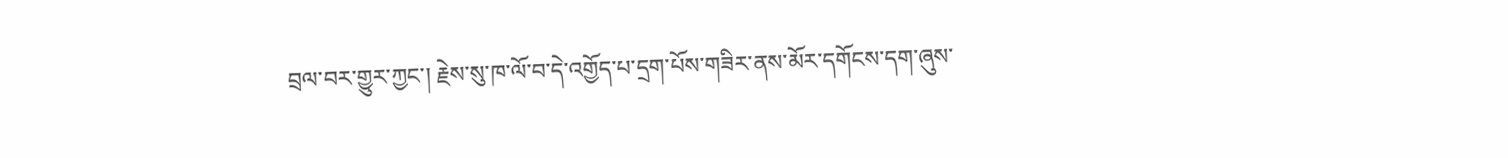བྲལ་བར་གྱུར་ཀྱང་། རྗེས་སུ་ཁ་ལོ་བ་དེ་འགྱོད་པ་དྲག་པོས་གཟིར་ནས་མོར་དགོངས་དག་ཞུས་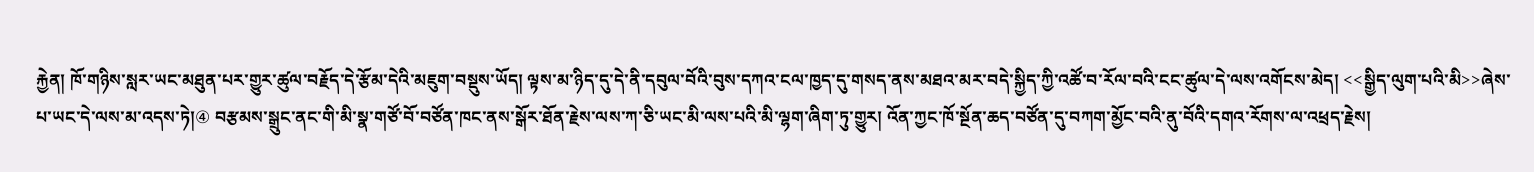རྐྱེན། ཁོ་གཉིས་སླར་ཡང་མཐུན་པར་གྱུར་ཚུལ་བརྗོད་དེ་རྩོམ་དེའི་མཇུག་བསྡུས་ཡོད། ལྟས་མ་ཉིད་དུ་དེ་ནི་དབུལ་བོའི་བུས་དཀའ་ངལ་ཁྱད་དུ་གསད་ནས་མཐའ་མར་བདེ་སྐྱིད་ཀྱི་འཚོ་བ་རོལ་བའི་ངང་ཚུལ་དེ་ལས་འགོངས་མེད། <<སྒྱིད་ལུག་པའི་མི>>ཞེས་པ་ཡང་དེ་ལས་མ་འདས་ཏེ།④ བརྩམས་སྒྲུང་ནང་གི་མི་སྣ་གཙོ་བོ་བཙོན་ཁང་ནས་སྒོར་ཐོན་རྗེས་ལས་ཀ་ཅི་ཡང་མི་ལས་པའི་མི་ལྷག་ཞིག་ཏུ་གྱུར། འོན་ཀྱང་ཁོ་སྔོན་ཆད་བཙོན་དུ་བཀག་མྱོང་བའི་ནུ་བོའི་དགའ་རོགས་ལ་འཕྲད་རྗེས།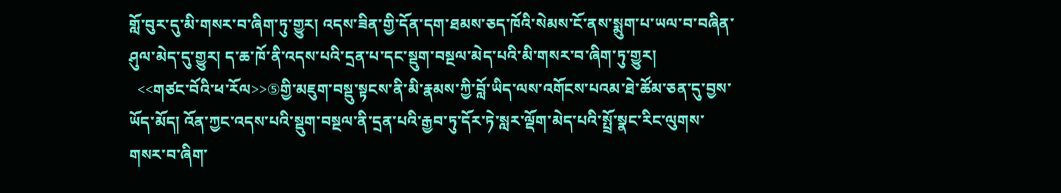གློ་བུར་དུ་མི་གསར་བ་ཞིག་ཏུ་གྱུར། འདས་ཟིན་གྱི་དོན་དག་ཐམས་ཅད་ཁོའི་སེམས་ངོ་ནས་སྨུག་པ་ཡལ་བ་བཞིན་ཤུལ་མེད་དུ་གྱུར། ད་ཆ་ཁོ་ནི་འདས་པའི་དྲན་པ་དང་སྡུག་བསྔལ་མེད་པའི་མི་གསར་བ་ཞིག་ཏུ་གྱུར།
  <<གཙང་བོའི་ཕ་རོལ>>⑤གྱི་མཇུག་བསྡུ་སྟངས་ནི་མི་རྣམས་ཀྱི་བློ་ཡིད་ལས་འགོངས་པའམ་ཐེ་ཚོམ་ཅན་དུ་བྱས་ཡོད་མོད། འོན་ཀྱང་འདས་པའི་སྡུག་བསྔལ་ནི་དྲན་པའི་རྒྱབ་ཏུ་དོར་ཏེ་སླར་ལྡོག་མེད་པའི་སྤྲོ་སྣང་རིང་ལུགས་གསར་བ་ཞིག་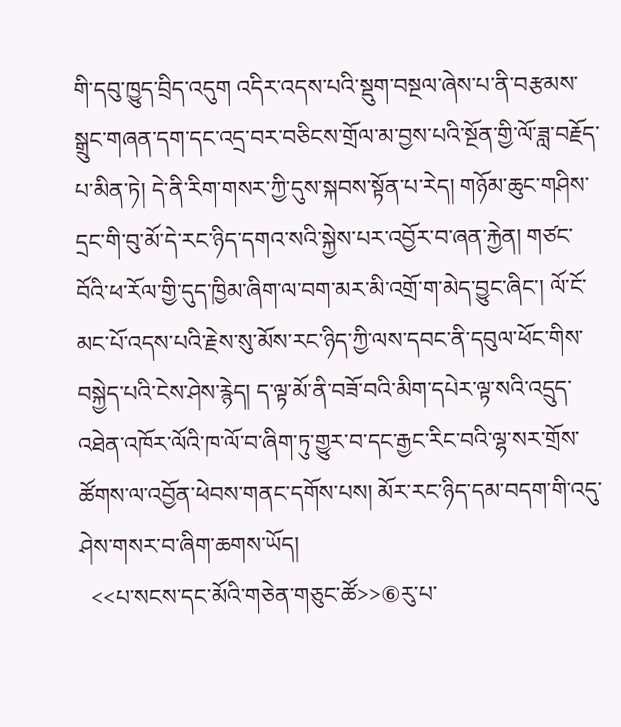གི་དབུ་ཁྱུད་བྲིད་འདུག འདིར་འདས་པའི་སྡུག་བསྔལ་ཞེས་པ་ནི་བརྩམས་སྒྲུང་གཞན་དག་དང་འདྲ་བར་བཅིངས་གྲོལ་མ་བྱས་པའི་སྔོན་གྱི་ལོ་ཟླ་བརྗོད་པ་མིན་ཏེ། དེ་ནི་རིག་གསར་ཀྱི་དུས་སྐབས་སྟོན་པ་རེད། གཉོམ་ཆུང་གཤིས་དྲང་གི་བུ་མོ་དེ་རང་ཉིད་དགའ་སའི་སྐྱེས་པར་འབྱོར་བ་ཞན་རྐྱེན། གཙང་བོའི་ཕ་རོལ་གྱི་དུད་ཁྱིམ་ཞིག་ལ་བག་མར་མི་འགྲོ་ག་མེད་བྱུང་ཞིང་། ལོ་ངོ་མང་པོ་འདས་པའི་རྗེས་སུ་མོས་རང་ཉིད་ཀྱི་ལས་དབང་ནི་དབུལ་ཕོང་གིས་བསྐྱེད་པའི་ངེས་ཤེས་རྙེད། ད་ལྟ་མོ་ནི་བཟོ་བའི་མིག་དཔེར་ལྟ་སའི་འདྲུད་འཐེན་འཁོར་ལོའི་ཁ་ལོ་བ་ཞིག་ཏུ་གྱུར་བ་དང་རྒྱང་རིང་བའི་ལྷ་སར་གྲོས་ཚོགས་ལ་འབྱོན་ཕེབས་གནང་དགོས་པས། མོར་རང་ཉིད་དམ་བདག་གི་འདུ་ཤེས་གསར་བ་ཞིག་ཆགས་ཡོད།
  <<པ་སངས་དང་མོའི་གཅེན་གཅུང་ཚོ>>⑥རུ་པ་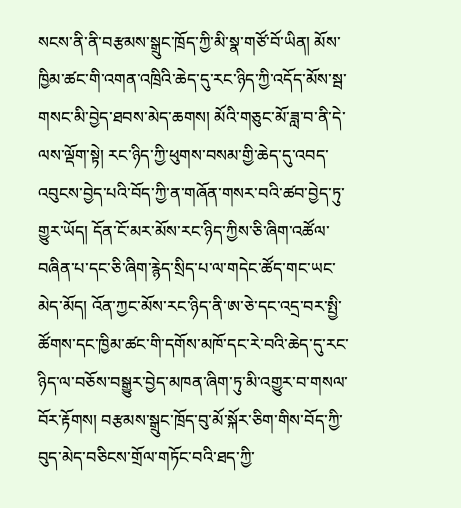སངས་ནི་ནི་བརྩམས་སྒྲུང་ཁྲོད་ཀྱི་མི་སྣ་གཙོ་བོ་ཡིན། མོས་ཁྱིམ་ཚང་གི་འགན་འཁྲིའི་ཆེད་དུ་རང་ཉིད་ཀྱི་འདོད་མོས་སྦ་གསང་མི་བྱེད་ཐབས་མེད་ཆགས། མོའི་གཅུང་མོ་ཟླ་བ་ནི་དེ་ལས་ལྡོག་སྟེ། རང་ཉིད་ཀྱི་ཕུགས་བསམ་གྱི་ཆེད་དུ་འབད་འབུངས་བྱེད་པའི་བོད་ཀྱི་ན་གཞོན་གསར་བའི་ཚབ་བྱེད་ཏུ་གྱུར་ཡོད། དོན་ངོ་མར་མོས་རང་ཉིད་ཀྱིས་ཅི་ཞིག་འཚོལ་བཞིན་པ་དང་ཅི་ཞིག་རྙེད་སྲིད་པ་ལ་གདེང་ཚོད་གང་ཡང་མེད་མོད། འོན་ཀྱང་མོས་རང་ཉིད་ནི་ཨ་ཅེ་དང་འདྲ་བར་སྤྱི་ཚོགས་དང་ཁྱིམ་ཚང་གི་དགོས་མཁོ་དང་རེ་བའི་ཆེད་དུ་རང་ཉིད་ལ་བཅོས་བསྒྱུར་བྱེད་མཁན་ཞིག་ཏུ་མི་འགྱུར་བ་གསལ་བོར་རྟོགས། བརྩམས་སྒྲུང་ཁྲོད་བུ་མོ་སྐོར་ཅིག་གིས་བོད་ཀྱི་བུད་མེད་བཅིངས་གྲོལ་གཏོང་བའི་ཐད་ཀྱི་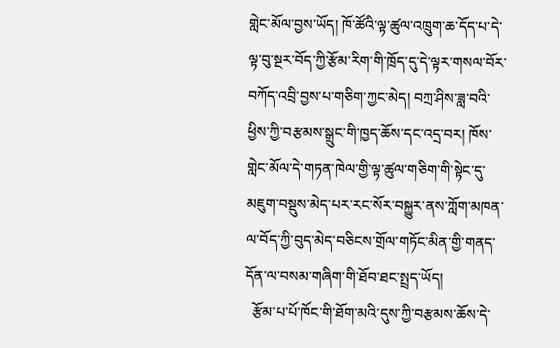གླེང་མོལ་བྱས་ཡོད། ཁོ་ཚོའི་ལྟ་ཚུལ་འཁྲུག་ཆ་དོད་པ་དེ་ལྟ་བུ་སྔར་བོད་ཀྱི་རྩོམ་རིག་གི་ཁྲོད་དུ་དེ་ལྟར་གསལ་བོར་བཀོད་འབྲི་བྱས་པ་གཅིག་ཀྱང་མེད། བཀྲ་ཤིས་ཟླ་བའི་ཕྱིས་ཀྱི་བརྩམས་སྒྲུང་གི་ཁྱད་ཆོས་དང་འདྲ་བར། ཁོས་གླེང་མོལ་དེ་གཏན་ཁེལ་གྱི་ལྟ་ཚུལ་གཅིག་གི་སྟེང་དུ་མཇུག་བསྡུས་མེད་པར་རང་སོར་བསྐྱུར་ནས་ཀློག་མཁན་ལ་བོད་ཀྱི་བུད་མེད་བཅིངས་གྲོལ་གཏོང་མིན་གྱི་གནད་དོན་ལ་བསམ་གཞིག་གི་ཐོབ་ཐང་སྤྲད་ཡོད།
  རྩོམ་པ་པོ་ཁོང་གི་ཐོག་མའི་དུས་ཀྱི་བརྩམས་ཆོས་དེ་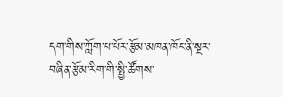དག་གིས་ཀློག་པ་པོར་རྩོམ་མཁན་ཁོང་ནི་སྔར་བཞིན་རྩོམ་རིག་གི་སྤྱི་ཚོགས་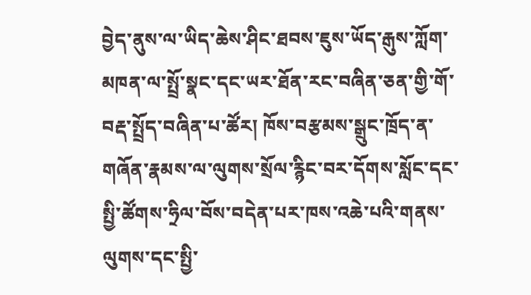བྱེད་ནུས་ལ་ཡིད་ཆེས་ཤིང་ཐབས་ཇུས་ཡོད་རྒུས་ཀློག་མཁན་ལ་སྤྲོ་སྣང་དང་ཡར་ཐོན་རང་བཞིན་ཅན་གྱི་གོ་བརྡ་སྤྲོད་བཞིན་པ་ཚོར། ཁོས་བརྩམས་སྒྲུང་ཁྲོད་ན་གཞོན་རྣམས་ལ་ལུགས་སྲོལ་རྙིང་བར་དོགས་སློང་དང་སྤྱི་ཚོགས་ཧྲིལ་བོས་བདེན་པར་ཁས་འཆེ་པའི་གནས་ལུགས་དང་སྤྱི་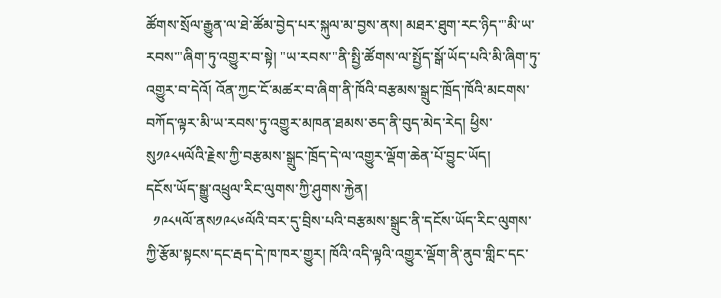ཚོགས་སྲོལ་རྒྱུན་ལ་ཐེ་ཚོམ་བྱེད་པར་སྐུལ་མ་བྱས་ནས། མཐར་ཐུག་རང་ཉིད་"མི་ཡ་རབས་"ཞིག་ཏུ་འགྱུར་བ་སྟེ། "ཡ་རབས་"ནི་སྤྱི་ཚོགས་ལ་སྤྱོད་སྒོ་ཡོད་པའི་མི་ཞིག་ཏུ་འགྱུར་བ་དེའོ། འོན་ཀྱང་ངོ་མཚར་བ་ཞིག་ནི་ཁོའི་བརྩམས་སྒྲུང་ཁྲོད་ཁོའི་མངགས་བཀོད་ལྟར་མི་ཡ་རབས་ཏུ་འགྱུར་མཁན་ཐམས་ཅད་ནི་བུད་མེད་རེད། ཕྱིས་སུ༡༩༨༥ལོའི་རྗེས་ཀྱི་བརྩམས་སྒྲུང་ཁྲོད་དེ་ལ་འགྱུར་ལྡོག་ཆེན་པོ་བྱུང་ཡོད།
དངོས་ཡོད་སྒྱུ་འཕྲུལ་རིང་ལུགས་ཀྱི་ཤུགས་རྐྱེན།
  ༡༩༨༥ལོ་ནས༡༩༨༦ལོའི་བར་དུ་བྲིས་པའི་བརྩམས་སྒྲུང་ནི་དངོས་ཡོད་རིང་ལུགས་ཀྱི་རྩོམ་སྟངས་དང་རྦད་དེ་ཁ་ཁར་གྱུར། ཁོའི་འདི་ལྟའི་འགྱུར་ལྡོག་ནི་ནུབ་གླིང་དང་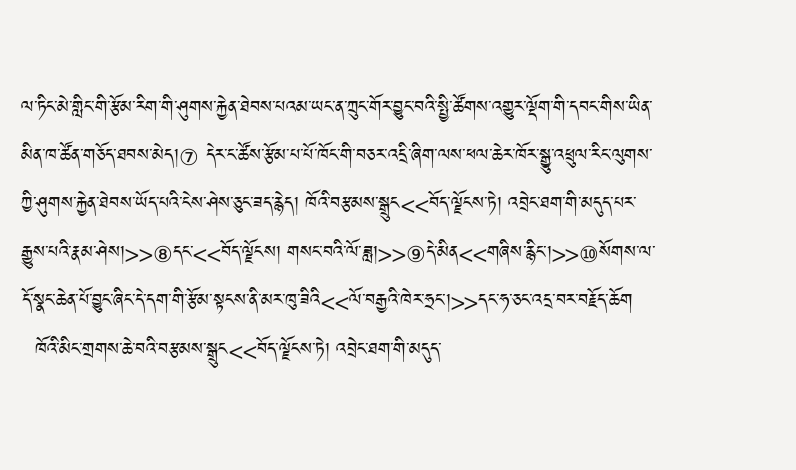ལ་ཏིང་མེ་གླིང་གི་རྩོམ་རིག་གི་ཤུགས་རྐྱེན་ཐེབས་པའམ་ཡང་ན་ཀྲུང་གོར་བྱུང་བའི་སྤྱི་ཚོགས་འགྱུར་ལྡོག་གི་དབང་གིས་ཡིན་མིན་ཁ་ཚོན་གཅོད་ཐབས་མེད།⑦ དེར་ང་ཚོས་རྩོམ་པ་པོ་ཁོང་གི་བཅར་འདྲི་ཞིག་ལས་ཕལ་ཆེར་ཁོར་སྒྱུ་འཕྲུལ་རིང་ལུགས་ཀྱི་ཤུགས་རྐྱེན་ཐེབས་ཡོད་པའི་ངེས་ཤེས་ཅུང་ཟད་རྙེད། ཁོའི་བརྩམས་སྒྲུང<<བོད་ལྗོངས་ཏེ། འབྲེང་ཐག་གི་མདུད་པར་རྒྱུས་པའི་རྣམ་ཤེས།>>⑧དང་<<བོད་ལྗོངས། གསང་བའི་ལོ་ཟླ།>>⑨དེ་མིན<<གཞིས་རྙིང་།>>⑩སོགས་ལ་དོ་སྣང་ཆེན་པོ་བྱུང་ཞིང་དེ་དག་གི་རྩོམ་སྟངས་ནི་མར་ཁུ་ཟིའི<<ལོ་བརྒྱའི་ཁེར་ཧྲང་།>>དང་ཧ་ཅང་འདྲ་བར་བརྗོད་ཆོག
  ཁོའི་མིང་གྲགས་ཆེ་བའི་བརྩམས་སྒྲུང<<བོད་ལྗོངས་ཏེ། འབྲེང་ཐག་གི་མདུད་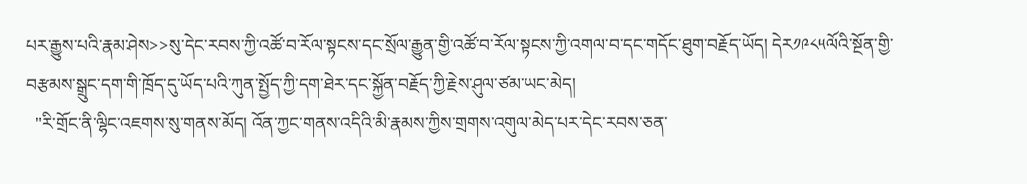པར་རྒྱུས་པའི་རྣམ་ཤེས>>སུ་དེང་རབས་ཀྱི་འཚོ་བ་རོལ་སྟངས་དང་སྲོལ་རྒྱུན་གྱི་འཚོ་བ་རོལ་སྟངས་ཀྱི་འགལ་བ་དང་གདོང་ཐུག་བརྗོད་ཡོད། དེར༡༩༨༥ལོའི་སྔོན་གྱི་བརྩམས་སྒྲུང་དག་གི་ཁྲོད་དུ་ཡོད་པའི་ཀུན་སྤྱོད་ཀྱི་དག་ཐེར་དང་སྐྱོན་བརྗོད་ཀྱི་རྗེས་ཤུལ་ཙམ་ཡང་མེད།
  "རི་གྲོང་ནི་ལྷིང་འཇགས་སུ་གནས་མོད། འོན་ཀྱང་གནས་འདིའི་མི་རྣམས་ཀྱིས་གྲགས་འགུལ་མེད་པར་དེང་རབས་ཅན་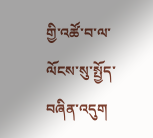གྱི་འཚོ་བ་ལ་ལོངས་སུ་སྤྱོད་བཞིན་འདུག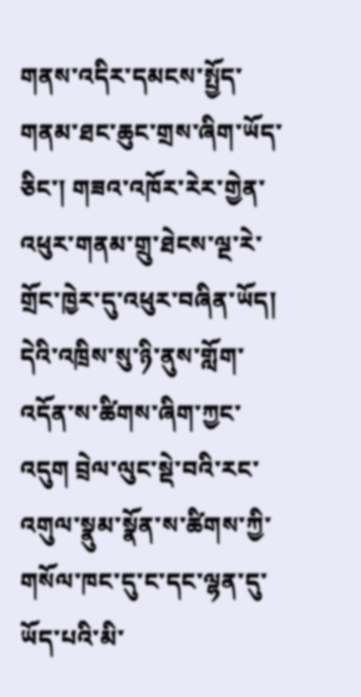གནས་འདིར་དམངས་སྤྱོད་གནམ་ཐང་ཆུང་གྲས་ཞིག་ཡོད་ཅིང་། གཟའ་འཁོར་རེར་གྱེན་འཕུར་གནམ་གྲུ་ཐེངས་ལྔ་རེ་གྲོང་ཁྱེར་དུ་འཕུར་བཞིན་ཡོད། དེའི་འཁྲིས་སུ་ཉི་ནུས་གློག་འདོན་ས་ཚིགས་ཞིག་ཀྱང་འདུག བྲེལ་ལུང་སྡེ་བའི་རང་འགུལ་སྣུམ་སྣོན་ས་ཚིགས་ཀྱི་གསོལ་ཁང་དུ་ང་དང་ལྷན་དུ་ཡོད་པའི་མི་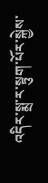འདིར་སྨྲ་ར་སྟུག་པོར་སྐྱེས་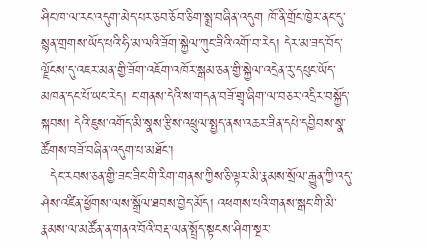ཤིང་ཁ་ལ་རང་འདུག་མེད་པར་ཅབ་ཅོབ་ཅིག་སྨྲ་བཞིན་འདུག ཁོ་ནི་གྲོང་ཁྱེར་ནང་དུ་སྙན་གྲགས་ཡོད་པའི་ཧི་མ་ལའི་ཟོག་སྐྱེལ་ཀུང་ཟིའི་འགོ་བ་རེད། དེར་མ་ཟད་བོད་ལྗོངས་དུ་འཇར་མན་གྱི་ཟོག་འཇོག་འཁོར་སྒམ་ཅན་གྱི་སྐྱེལ་འདྲེན་རུ་དཔུང་ཡོད་མཁན་དང་པོ་ཡང་རེད། ང་གནས་དེའི་ས་གདན་བཟོ་གྲྭ་ཞིག་ལ་བཅར་འདྲིར་བསྐྱོད་སྐབས། དེའི་ཇུས་འགོད་མི་སྣས་རྩིས་འཕྲུལ་སྤྱད་ནས་འཆར་ཟིན་དཔེ་དབྱིབས་སྣ་ཚོགས་བཟོ་བཞིན་འདུག་པ་མཐོང་།
  དེང་རབས་ཅན་གྱི་ཟང་ཟིང་གི་རིག་གནས་ཀྱིས་ཅི་ལྟར་མི་རྣམས་སྲོལ་རྒྱུན་ཀྱི་འདུ་ཤེས་འཛིན་ཕྱོགས་ལས་སྒྲོལ་ཐབས་བྱེད་མོད། འཕགས་པའི་གནས་སྒང་གི་མི་རྣམས་ལ་མཚོན་ན་གནའ་བོའི་བརྡ་ལན་སྤྲོད་སྟངས་ཤིག་སྔར་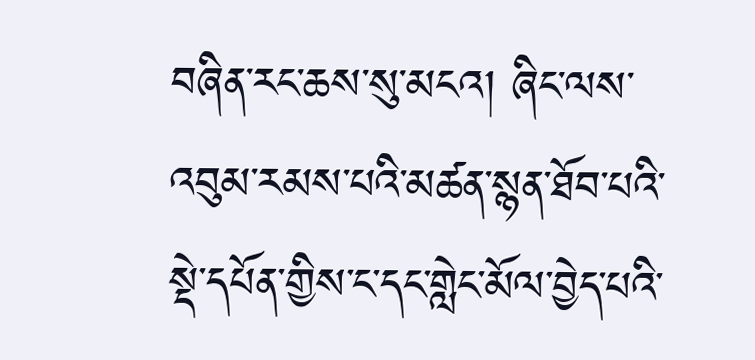བཞིན་རང་ཆས་སུ་མངའ། ཞིང་ལས་འབུམ་རམས་པའི་མཚན་སྙན་ཐོབ་པའི་སྡེ་དཔོན་གྱིས་ང་དང་གླེང་མོལ་བྱེད་པའི་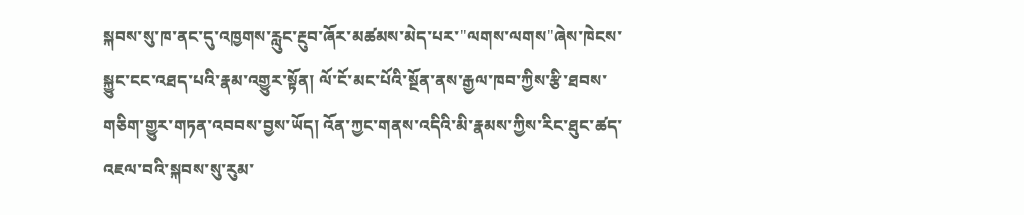སྐབས་སུ་ཁ་ནང་དུ་འཁྱགས་རླུང་རྔུབ་ཞོར་མཚམས་མེད་པར་"ལགས་ལགས"ཞེས་ཁེངས་སྐྱུང་ངང་འཐད་པའི་རྣམ་འགྱུར་སྟོན། ལོ་ངོ་མང་པོའི་སྔོན་ནས་རྒྱལ་ཁབ་ཀྱིས་རྩི་ཐབས་གཅིག་གྱུར་གཏན་འབབས་བྱས་ཡོད། འོན་ཀྱང་གནས་འདིའི་མི་རྣམས་ཀྱིས་རིང་ཐུང་ཚད་འཇལ་བའི་སྐབས་སུ་རུམ་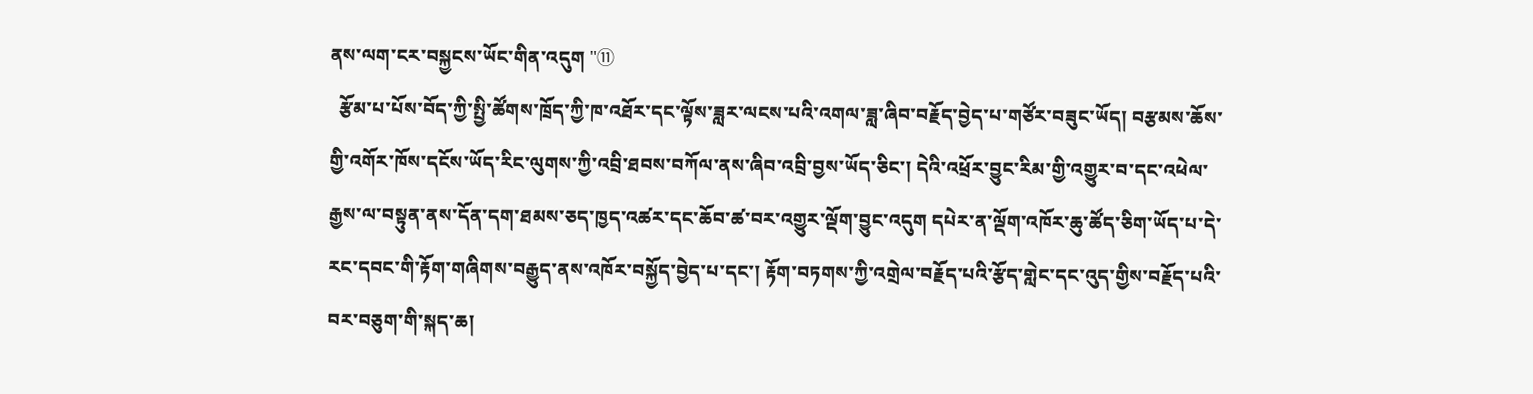ནས་ལག་ངར་བསྐྱངས་ཡོང་གིན་འདུག "⑪
  རྩོམ་པ་པོས་བོད་ཀྱི་སྤྱི་ཚོགས་ཁྲོད་ཀྱི་ཁ་འཐོར་དང་ལྟོས་ཟླར་ལངས་པའི་འགལ་ཟླ་ཞིབ་བརྗོད་བྱེད་པ་གཙོར་བཟུང་ཡོད། བརྩམས་ཆོས་གྱི་འགོར་ཁོས་དངོས་ཡོད་རིང་ལུགས་ཀྱི་འབྲི་ཐབས་བཀོལ་ནས་ཞིབ་འབྲི་བྱས་ཡོད་ཅིང་། དེའི་འཕྲོར་བྱུང་རིམ་གྱི་འགྱུར་བ་དང་འཕེལ་རྒྱས་ལ་བསྟུན་ནས་དོན་དག་ཐམས་ཅད་ཁྱད་འཚར་དང་ཆོབ་ཚ་བར་འགྱུར་ལྡོག་བྱུང་འདུག དཔེར་ན་ལྡོག་འཁོར་ཆུ་ཚོད་ཅིག་ཡོད་པ་དེ་རང་དབང་གི་རྟོག་གཞིགས་བརྒྱུད་ནས་འཁོར་བསྐྱོད་བྱེད་པ་དང་། རྟོག་བཏགས་ཀྱི་འགྲེལ་བརྗོད་པའི་རྩོད་གླེང་དང་འུད་གྱིས་བརྗོད་པའི་བར་བཅུག་གི་སྐད་ཆ།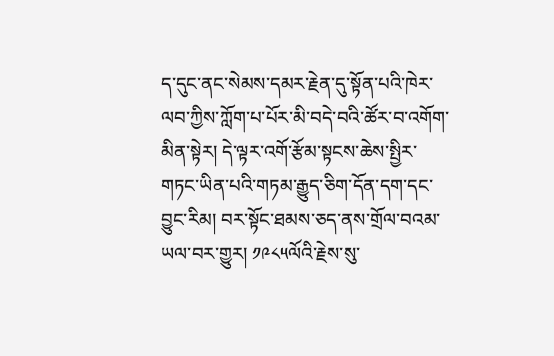ད་དུང་ནང་སེམས་དམར་རྗེན་དུ་སྟོན་པའི་ཁེར་ལབ་ཀྱིས་ཀློག་པ་པོར་མི་བདེ་བའི་ཚོར་བ་འགོག་མིན་སྟེར། དེ་ལྟར་འགོ་རྩོམ་སྟངས་ཆེས་སྤྱིར་གཏང་ཡིན་པའི་གཏམ་རྒྱུད་ཅིག་དོན་དག་དང་བྱུང་རིམ། བར་སྟོང་ཐམས་ཅད་ནས་གྲོལ་བའམ་ཡལ་བར་གྱུར། ༡༩༨༥ལོའི་རྗེས་སུ་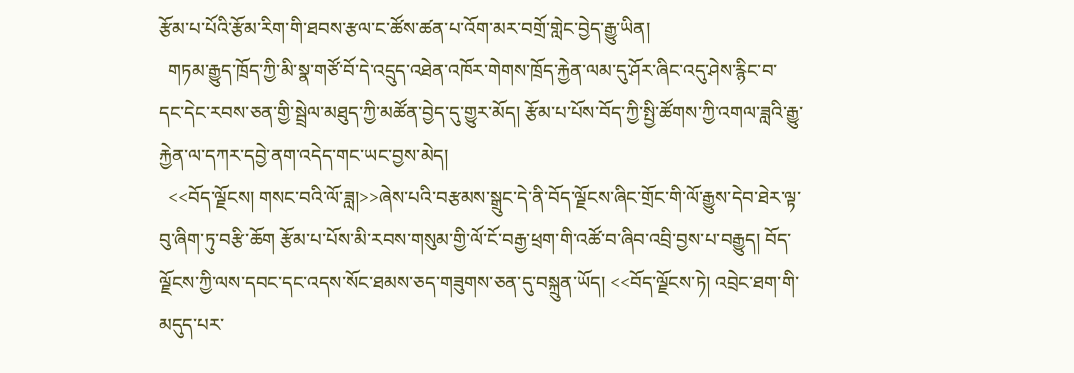རྩོམ་པ་པོའི་རྩོམ་རིག་གི་ཐབས་རྩལ་ང་ཚོས་ཚན་པ་འོག་མར་བགྲོ་གླེང་བྱེད་རྒྱུ་ཡིན།
  གཏམ་རྒྱུད་ཁྲོད་ཀྱི་མི་སྣ་གཙོ་བོ་དེ་འདྲུད་འཐེན་འཁོར་གེགས་ཁྲོད་རྐྱེན་ལམ་དུ་ཤོར་ཞིང་འདུ་ཤེས་རྙིང་བ་དང་དེང་རབས་ཅན་གྱི་སྦྲེལ་མཐུད་ཀྱི་མཚོན་བྱེད་དུ་གྱུར་མོད། རྩོམ་པ་པོས་བོད་ཀྱི་སྤྱི་ཚོགས་ཀྱི་འགལ་ཟླའི་རྒྱུ་རྐྱེན་ལ་དཀར་དབྱེ་ནག་འདེད་གང་ཡང་བྱས་མེད།
  <<བོད་ལྗོངས། གསང་བའི་ལོ་ཟླ།>>ཞེས་པའི་བརྩམས་སྒྲུང་དེ་ནི་བོད་ལྗོངས་ཞིང་གྲོང་གི་ལོ་རྒྱུས་དེབ་ཐེར་ལྟ་བུ་ཞིག་ཏུ་བརྩི་ཆོག རྩོམ་པ་པོས་མི་རབས་གསུམ་གྱི་ལོ་ངོ་བརྒྱ་ཕྲག་གི་འཚོ་བ་ཞིབ་འབྲི་བྱས་པ་བརྒྱུད། བོད་ལྗོངས་ཀྱི་ལས་དབང་དང་འདས་སོང་ཐམས་ཅད་གཟུགས་ཅན་དུ་བསྐྲུན་ཡོད། <<བོད་ལྗོངས་ཏེ། འབྲེང་ཐག་གི་མདུད་པར་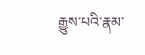རྒྱུས་པའི་རྣམ་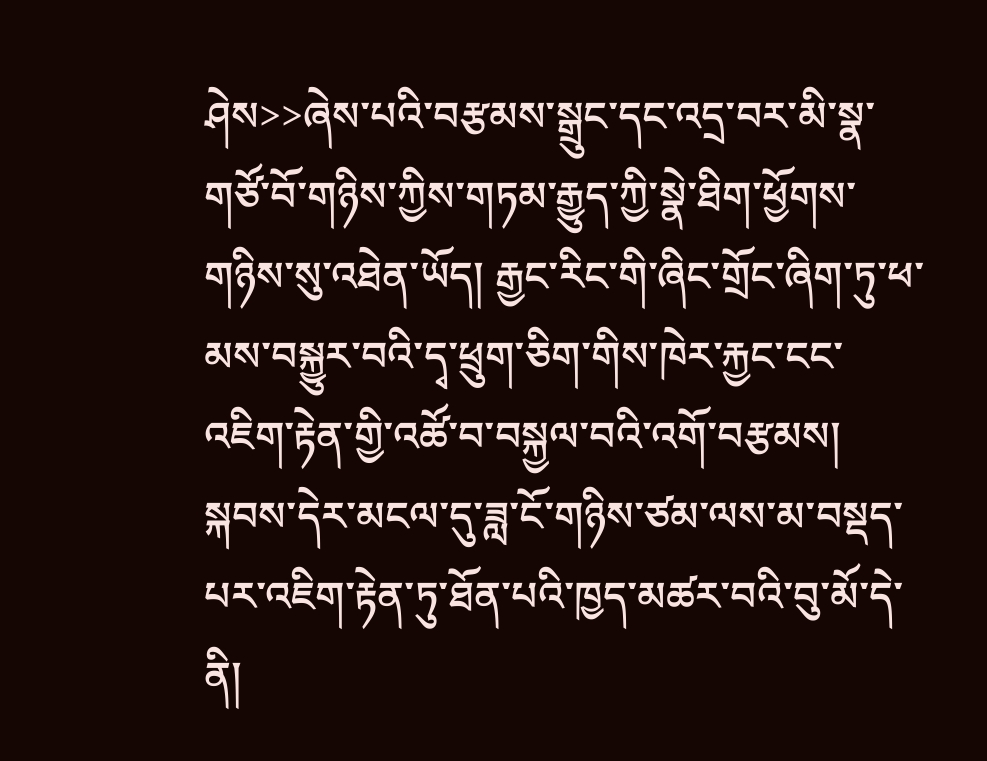ཤེས>>ཞེས་པའི་བརྩམས་སྒྲུང་དང་འདྲ་བར་མི་སྣ་གཙོ་བོ་གཉིས་ཀྱིས་གཏམ་རྒྱུད་ཀྱི་སྣེ་ཐིག་ཕྱོགས་གཉིས་སུ་འཐེན་ཡོད། རྒྱང་རིང་གི་ཞིང་གྲོང་ཞིག་ཏུ་ཕ་མས་བསྐྱུར་བའི་དྭ་ཕྲུག་ཅིག་གིས་ཁེར་རྐྱང་ངང་འཇིག་རྟེན་གྱི་འཚོ་བ་བསྐྱལ་བའི་འགོ་བརྩམས། སྐབས་དེར་མངལ་དུ་ཟླ་ངོ་གཉིས་ཙམ་ལས་མ་བསྡད་པར་འཇིག་རྟེན་ཏུ་ཐོན་པའི་ཁྱད་མཚར་བའི་བུ་མོ་དེ་ནི།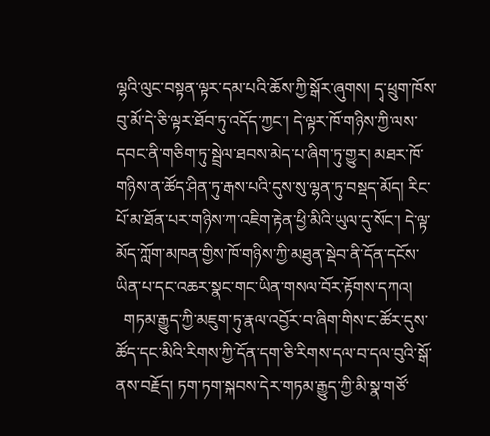ལྷའི་ལུང་བསྟན་ལྟར་དམ་པའི་ཆོས་ཀྱི་སྒོར་ཞུགས། དྭ་ཕྲུག་ཁོས་བུ་མོ་དེ་ཅི་ལྟར་ཐོབ་ཏུ་འདོད་ཀྱང་། དེ་ལྟར་ཁོ་གཉིས་ཀྱི་ལས་དབང་ནི་གཅིག་ཏུ་སྦྲེལ་ཐབས་མེད་པ་ཞིག་ཏུ་གྱུར། མཐར་ཁོ་གཉིས་ན་ཚོད་ཤིན་ཏུ་རྒས་པའི་དུས་སུ་ལྷན་ཏུ་བསྡད་མོད། རིང་པོ་མ་ཐོན་པར་གཉིས་ཀ་འཇིག་རྟེན་ཕྱི་མིའི་ཡུལ་དུ་སོང་། དེ་ལྟ་མོད་ཀློག་མཁན་གྱིས་ཁོ་གཉིས་ཀྱི་མཐུན་སྡེབ་ནི་དོན་དངོས་ཡིན་པ་དང་འཆར་སྣང་གང་ཡིན་གསལ་བོར་རྟོགས་དཀའ།
  གཏམ་རྒྱུད་ཀྱི་མཇུག་ཏུ་རྣལ་འབྱོར་བ་ཞིག་གིས་ང་ཚོར་དུས་ཚོད་དང་མིའི་རིགས་ཀྱི་དོན་དག་ཅི་རིགས་དལ་བ་དལ་བུའི་སྒོ་ནས་བརྗོད། ཏག་ཏག་སྐབས་དེར་གཏམ་རྒྱུད་ཀྱི་མི་སྣ་གཙོ་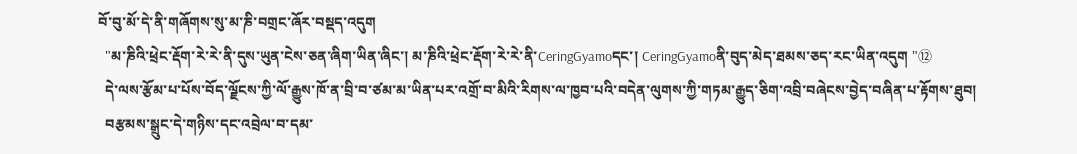བོ་བུ་མོ་དེ་ནི་གཞོགས་སུ་མ་ཎི་བགྲང་ཞོར་བསྡད་འདུག
  "མ་ཎིའི་ཕྲེང་རྡོག་རེ་རེ་ནི་དུས་ཡུན་ངེས་ཅན་ཞིག་ཡིན་ཞིང་། མ་ཎིའི་ཕྲེང་རྡོག་རེ་རེ་ནི་CeringGyamoདང་། CeringGyamoནི་བུད་མེད་ཐམས་ཅད་རང་ཡིན་འདུག "⑫
  དེ་ལས་རྩོམ་པ་པོས་བོད་ལྗོངས་ཀྱི་ལོ་རྒྱུས་ཁོ་ན་བྲི་བ་ཙམ་མ་ཡིན་པར་འགྲོ་བ་མིའི་རིགས་ལ་ཁྱབ་པའི་བདེན་ལུགས་ཀྱི་གཏམ་རྒྱུད་ཅིག་འབྲི་བཞེངས་བྱེད་བཞིན་པ་རྟོགས་ཐུབ།
  བརྩམས་སྒྲུང་དེ་གཉིས་དང་འབྲེལ་བ་དམ་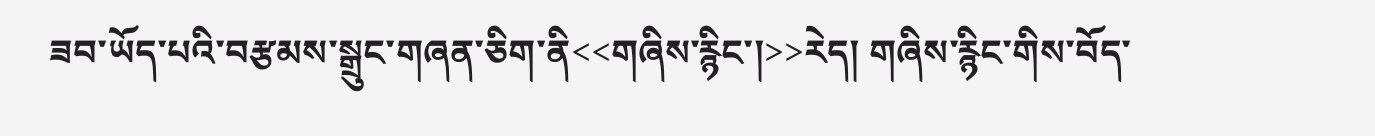ཟབ་ཡོད་པའི་བརྩམས་སྒྲུང་གཞན་ཅིག་ནི<<གཞིས་རྙིང་།>>རེད། གཞིས་རྙིང་གིས་བོད་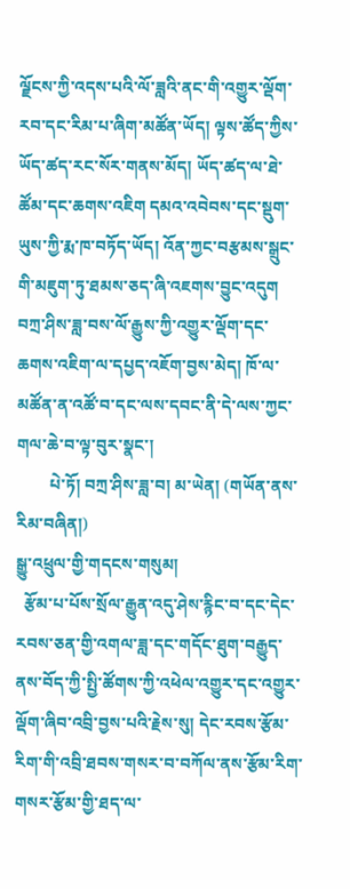ལྗོངས་ཀྱི་འདས་པའི་ལོ་ཟླའི་ནང་གི་འགྱུར་ལྡོག་རབ་དང་རིམ་པ་ཞིག་མཚོན་ཡོད། ལྟས་ཚོད་ཀྱིས་ཡོད་ཚད་རང་སོར་གནས་མོད། ཡོད་ཚད་ལ་ཐེ་ཚོམ་དང་ཆགས་འཇིག དམའ་འབེབས་དང་སྡུག་ཡུས་ཀྱི་རྨ་ཁ་བཏོད་ཡོད། འོན་ཀྱང་བརྩམས་སྒྲུང་གི་མཇུག་ཏུ་ཐམས་ཅད་ཞི་འཇགས་བྱུང་འདུག བཀྲ་ཤིས་ཟླ་བས་ལོ་རྒྱུས་ཀྱི་འགྱུར་ལྡོག་དང་ཆགས་འཇིག་ལ་དཔྱད་འཇོག་བྱས་མེད། ཁོ་ལ་མཚོན་ན་འཚོ་བ་དང་ལས་དབང་ནི་དེ་ལས་ཀྱང་གལ་ཆེ་བ་ལྟ་བུར་སྣང་།
        པེ་ཏོ། བཀྲ་ཤིས་ཟླ་བ། མ་ཡེན། (གཡོན་ནས་རིམ་བཞིན།)
སྒྱུ་འཕྲུལ་གྱི་གདངས་གསུམ།
  རྩོམ་པ་པོས་སྲོལ་རྒྱུན་འདུ་ཤེས་རྙིང་བ་དང་དེང་རབས་ཅན་གྱི་འགལ་ཟླ་དང་གདོང་ཐུག་བརྒྱུད་ནས་བོད་ཀྱི་སྤྱི་ཚོགས་ཀྱི་འཕེལ་འགྱུར་དང་འགྱུར་ལྡོག་ཞིབ་འབྲི་བྱས་པའི་རྗེས་སུ། དེང་རབས་རྩོམ་རིག་གི་འབྲི་ཐབས་གསར་བ་བཀོལ་ནས་རྩོམ་རིག་གསར་རྩོམ་གྱི་ཐད་ལ་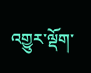འགྱུར་ལྡོག་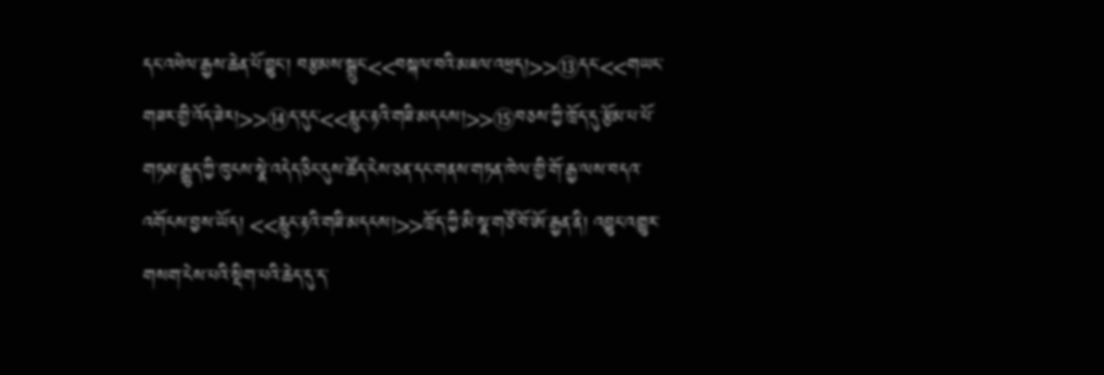དང་འཕེལ་རྒྱས་ཆེན་པོ་བྱུང་། བརྩམས་སྒྲུང་<<བསྐལ་བའི་མཇལ་འཕྲད།>>⑬དང་<<གཡང་གཟར་གྱི་འོད་ཟེར།>>⑭ད་དུང་<<རླུང་རྟའི་གཟི་མདངས།>>⑮བཅས་ཀྱི་ཁྲོད་དུ་རྩོམ་པ་པོ་གཏམ་རྒྱུད་ཀྱི་ཁུངས་སྣེ་འདེད་ཅིང་དུས་ཚོད་ངེས་ཅན་དང་གནས་གཏན་ཁེལ་གྱི་གོ་རྒྱ་ལས་བདའ་འགོངས་བྱས་ཡོད། <<རླུང་རྟའི་གཟི་མདངས།>>ཁྲོད་ཀྱི་མི་སྣ་གཙོ་བོ་ཨོ་རྒྱན་ནི། འབྱུང་འགྱུར་གསག་ངེས་པའི་སྡིག་པའི་ཆེད་དུ་ད་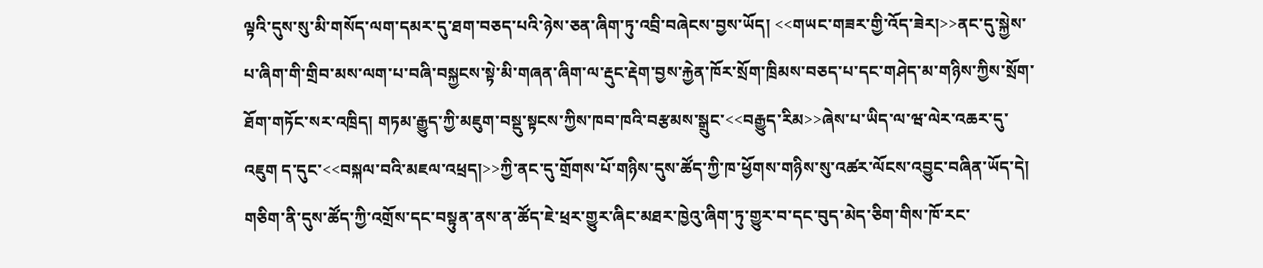ལྟའི་དུས་སུ་མི་གསོད་ལག་དམར་དུ་ཐག་བཅད་པའི་ཉེས་ཅན་ཞིག་ཏུ་འབྲི་བཞེངས་བྱས་ཡོད། <<གཡང་གཟར་གྱི་འོད་ཟེར།>>ནང་དུ་སྐྱེས་པ་ཞིག་གི་གྲིབ་མས་ལག་པ་བཞི་བསྐྱངས་སྟེ་མི་གཞན་ཞིག་ལ་རྡུང་རྡེག་བྱས་རྐྱེན་ཁོར་སྲོག་ཁྲིམས་བཅད་པ་དང་གཤེད་མ་གཉིས་ཀྱིས་སྲོག་ཐོག་གཏོང་སར་འཁྲིད། གཏམ་རྒྱུད་ཀྱི་མཇུག་བསྡུ་སྟངས་ཀྱིས་ཁབ་ཁའི་བརྩམས་སྒྲུང་<<བརྒྱུད་རིམ>>ཞེས་པ་ཡིད་ལ་ཝ་ལེར་འཆར་དུ་འཇུག ད་དུང་<<བསྐལ་བའི་མཇལ་འཕྲད།>>ཀྱི་ནང་དུ་གྲོགས་པོ་གཉིས་དུས་ཚོད་ཀྱི་ཁ་ཕྱོགས་གཉིས་སུ་འཚར་ལོངས་འབྱུང་བཞིན་ཡོད་དེ། གཅིག་ནི་དུས་ཚོད་ཀྱི་འགྲོས་དང་བསྟུན་ནས་ན་ཚོད་ཇེ་ཕྲར་གྱུར་ཞིང་མཐར་ཁྱེའུ་ཞིག་ཏུ་གྱུར་བ་དང་བུད་མེད་ཅིག་གིས་ཁོ་རང་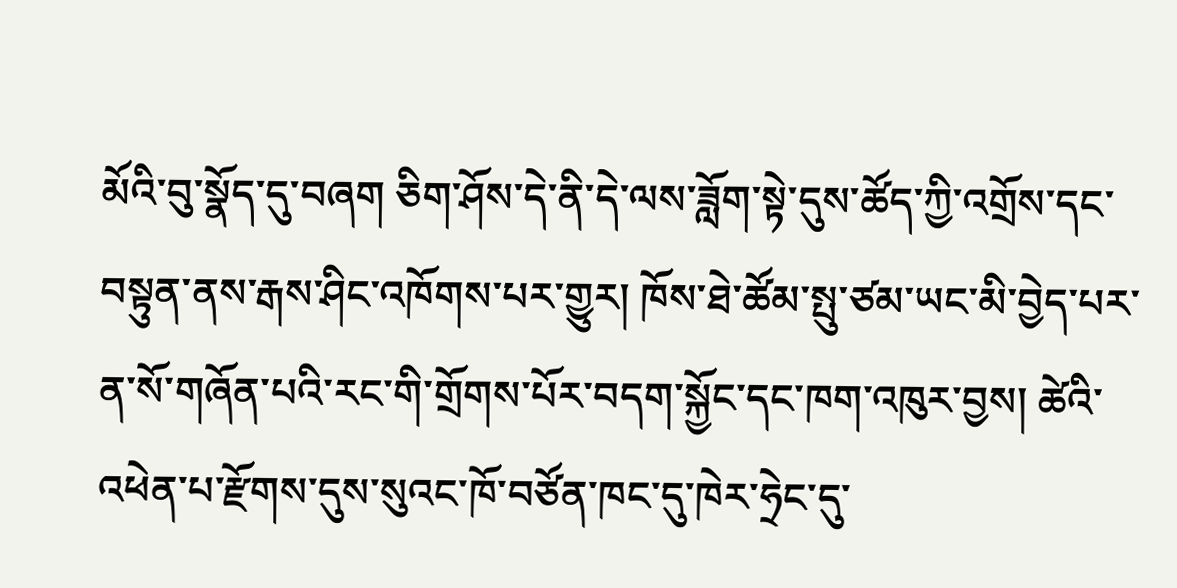མོའི་བུ་སྣོད་དུ་བཞག ཅིག་ཤོས་དེ་ནི་དེ་ལས་ཟློག་སྟེ་དུས་ཚོད་ཀྱི་འགྲོས་དང་བསྟུན་ནས་རྒས་ཤིང་འཁོགས་པར་གྱུར། ཁོས་ཐེ་ཚོམ་སྤུ་ཙམ་ཡང་མི་བྱེད་པར་ན་སོ་གཞོན་པའི་རང་གི་གྲོགས་པོར་བདག་སྐྱོང་དང་ཁག་འཁུར་བྱས། ཚེའི་འཕེན་པ་རྫོགས་དུས་སུའང་ཁོ་བཙོན་ཁང་དུ་ཁེར་ཧྲེང་དུ་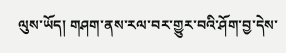ལུས་ཡོད། གཤག་ནས་རལ་བར་གྱུར་བའི་ཤོག་བྱ་དེས་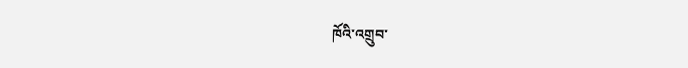ཁོའི་འགྲུབ་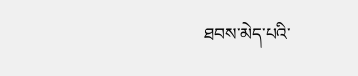ཐབས་མེད་པའི་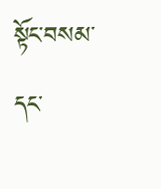སྟོང་བསམ་དང་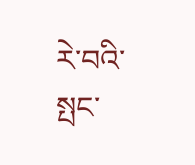རེ་བའི་སྤང་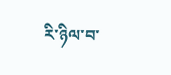རི་ཉིལ་བ་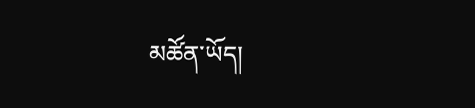མཚོན་ཡོད།